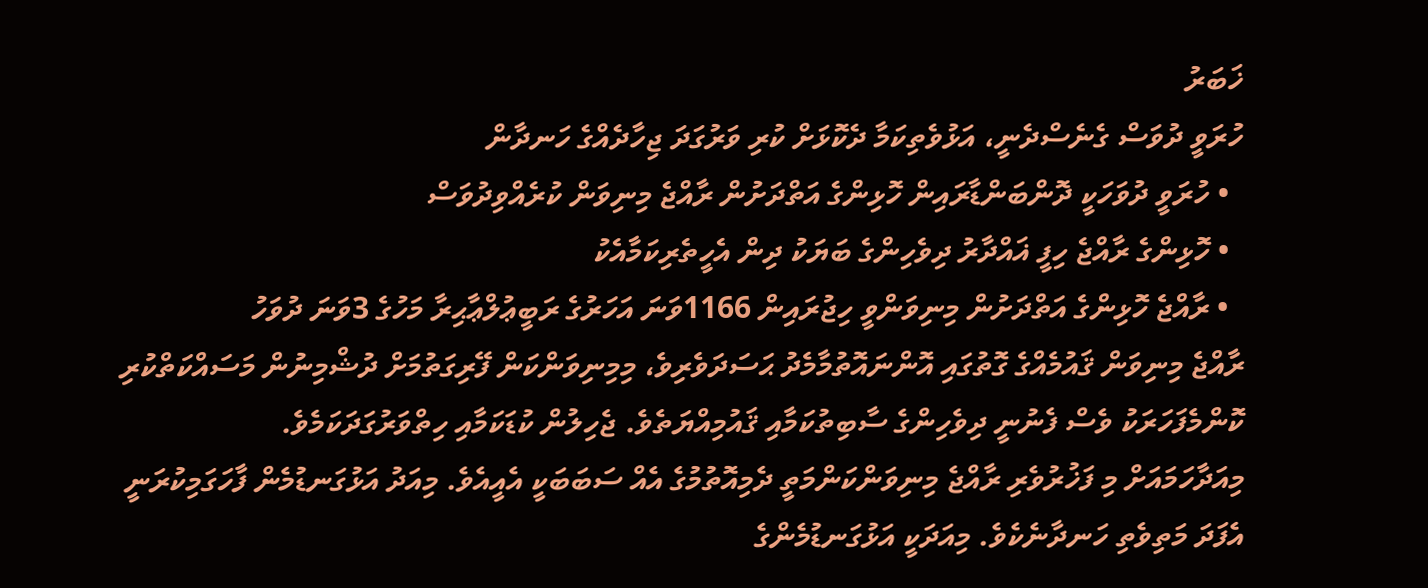ޚަބަރު
ހުރަވީ ދުވަސް ގެނެސްދެނީ، އަޅުވެތިކަމާ ދެކޮޅަށް ކުރި ވަރުގަދަ ޖިހާދެއްގެ ހަނދާން
  • ހުރަވީ ދުވަހަކީ ދޮންބަންޑާރައިން ހޮޅިންގެ އަތްދަށުން ރާއްޖެ މިނިވަން ކުރެއްވިދުވަސް
  • ހޮޅިންގެ ރާއްޖެ ހިފީ ޣައްދާރު ދިވެހިންގެ ބަޔަކު ދިން އެހީތެރިކަމާއެކު
  • ރާއްޖެ ހޮޅިންގެ އަތްދަށުން މިނިވަންވީ ހިޖުރައިން 1166ވަނަ އަހަރުގެ ރަބީޢުލްޢާޙިރާ މަހުގެ 3ވަނަ ދުވަހު
ރާއްޖެ މިނިވަން ޤައުމެއްގެ ގޮތުގައި އޮންނައޮތުމާމެދު ޙަސަދަވެރިވެ، މިމިނިވަންކަން ފޭރިގަތުމަށް ދުޝްމިނުން މަސައްކަތްކުރި ކޮންމެފަހަރަކު ވެސް ފެނުނީ ދިވެހިންގެ ސާބިތުކަމާއި ޤައުމިއްޔަތެވެ. ޖެހިލުން ކުޑަކަމާއި ހިތްވަރުގަދަކަމެވެ.
މިއަދާހަމައަށް މި ފަޚުރުވެރި ރާއްޖެ މިނިވަންކަންމަތީ ދެމިއޮތުމުގެ އެއް ސަބަބަކީ އެއީއެވެ. މިއަދު އަޅުގަނޑުމެން ފާހަގަމިކުރަނީ އެފަދަ މަތިވެތި ހަނދާނެކެވެ. މިއަދަކީ އަޅުގަނޑުމެންގެ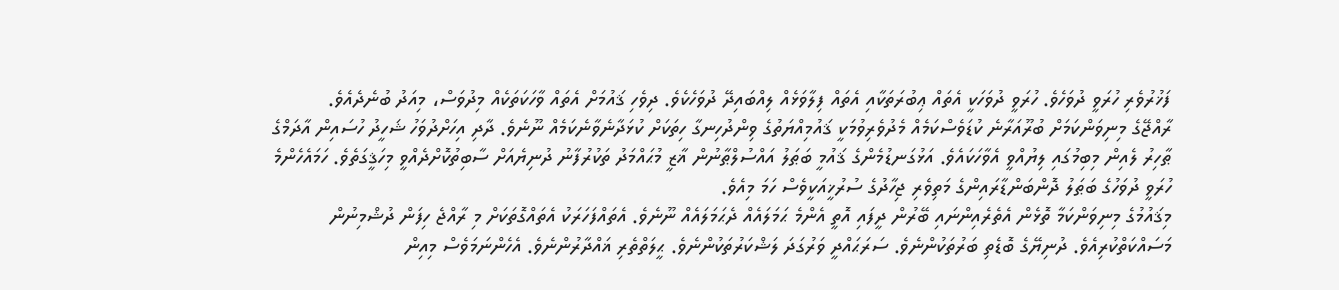ފަޚުރުވެރި ހުރަވީ ދުވަހެވެ. ހުރަވީ ދުވަހަކީ އެތައް ޢިބުރަތަކާއި އެތައް ފިލާވަޅެއް ލިއްބައިދޭ ދުވަހެކެވެ. ދިވެހި ޤައުމަށް އެތައް ވާހަކަތަކެއް މިދުވަސް، މިއަދު ބުނެދެއެވެ.
ރާއްޖޭގެ މިނިވަންކަމަށް ބުރޫއަރާނެ ކުޑަވެސްކަމެއް މެދުވެރިވުމަކީ ޤައުމިއްޔަތުގެ ވިންދުހިނގާ ހިތަކަށް ކުޅަދާނެވާނެކަމެއް ނޫނެވެ. ދާދި އިހަށްދުވަހު ޝަހީދު ހުސައިން އާދަމްގެ ޠާހިރު ލެއިން މިބިމުގައި ލިޔުއްވީ އެވާހަކައެވެ. އަޅުގަނޑުމެންގެ ޤައުމީ ބަޠަލު އައްސުލްޠާނުން ޣާޒީ މުޙައްމަދު ތަކުރުފާނު ދުނިޔެއަށް ސާބިތުކޮށްދެއްވީ މިހަޤީގަތެވެ. ހަމައެހެންމެ ހުރަވީ ދުވަހުގެ ބަޠަލު ދޮންބަންޑާރައިންގެ މަތިވެރި ޖިހާދުގެ ސުރުޚީއަކީވެސް ހަމަ މިއެވެ.
މިޤައުމުގެ މިނިވަންކަމާ ތޮޅެން އެތެރެއިންނައި ބޭރުން ދީފައި އޮތީ އެންމެ ޙަމަލައެއް ދެޙަމަލައެއް ނޫނެވެ. އެތައްފަހަރަކު އެތައްގޮތަކަށް މި ރާއްޖެ ހިފަން ދުޝްމިނުން މަސައްކަތްކުރިއެވެ. ދުނިޔޭގެ ބޮޑެތި ބަރުތަކުންނެވެ. ސަރަޙައްދީ ވަރުގަދަ ލަޝްކަރުތަކުންނެވެ. ޙީލަތްތެރި ޣައްދާރުންނެވެ. އެހެންނަމަވެސް މިއިން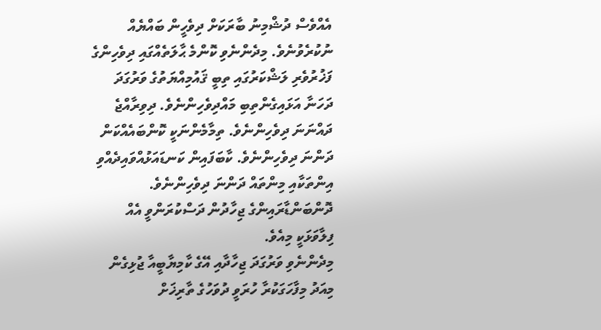އެއްވެސް ދުޝްމިނު ބާރަކަށް ދިވެހީން ބައްޔެއް ނުކުރެވުނެވެ. މިދެންނެވި ކޮންމެ ޙާލަތެއްގައި ދިވެހިންގެ ފަޚުރުވެރި ލަޝްކަރުގައި ތިބީ ޤައުމިއްޔަތުގެ ވަރުގަދަ ދަހަނާ އަޅައިގެންތިބި މައްދިވެހިންނެވެ. ދިވިރާއްޖެ ދައްނަނަ ދިވެހިންނެވެ. ތިމާމެންނަކީ ކޮންބައެއްކަން ދަންނަ ދިވެހިންނެވެ. ކާބަފައިން ކަނޑައަޅުއްވައިދެއްވި އިންތަކާއި މިންތައް ދަންނަ ދިވެހިންނެވެ. ދޮންބަންޑާރައިންގެ ޖިހާދުން ދަސްކުރަންވީ އެއް ފިލާވަޅަކީ މިއެވެ.
މިދެންނެވި ވަރުގަދަ ޖިހާދާއި އޭގެ ކާމިޔާބީއާ ޖުޅިގެން މިއަދު މިފާހަގަކުރާ ހުރަވީ ދުވަހުގެ ތާރިޚަށް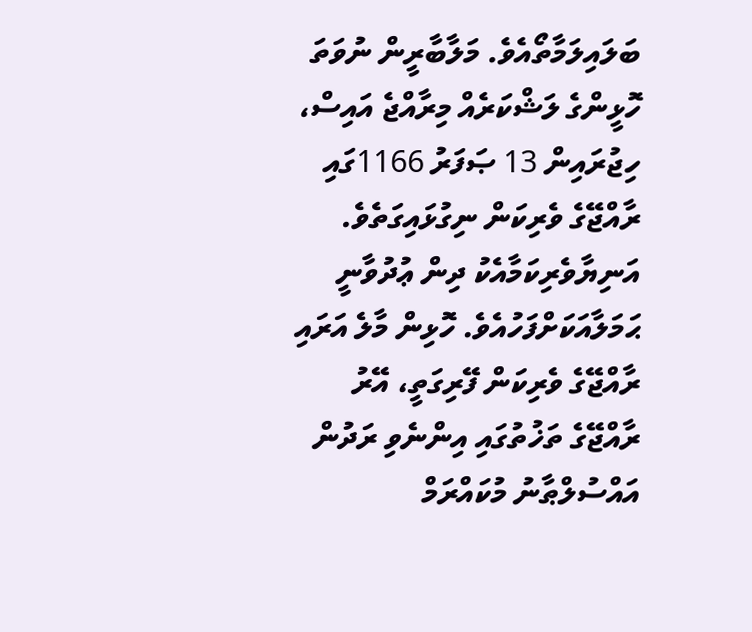ބަލައިލަމާތޯއެވެ. މަލާބާރީން ނުވަތަ ހޮޅީންގެ ލަޝްކަރެއް މިރާއްޖެ އައިސް، ހިޖުރައިން 13 ޞަފަރު 1166ގައި ރާއްޖޭގެ ވެރިކަން ނިގުޅައިގަތެވެ. އަނިޔާވެރިކަމާއެކު ދިން ޢުދުވާނީ ޙަމަލާއަކަށްފަހުއެވެ. ހޮޅިން މާލެ އަރައި ރާއްޖޭގެ ވެރިކަން ފޭރިގަތީ، އޭރު ރާއްޖޭގެ ތަޚުތުގައި އިންނެވި ރަދުން އައްސުލްޠާނު މުކައްރަމް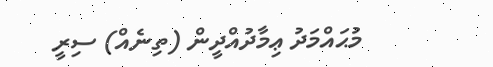މުޙައްމަދު ޢިމާދުއްދީން (ތިނެއް) ސިރީ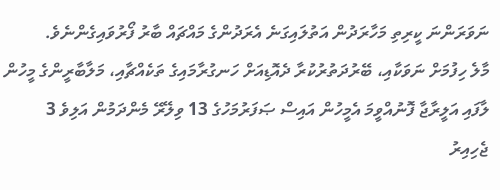ނަވަރަންނަ ކީރިތި މަހާރަދުން އަތުލައިގަނެ އެރަދުންގެ މައްޗައް ބާރު ފޯރުވައިގެންނެވެ.
މާލެ ހިފުމަށް ނަވަކާއި، ބޭރުދަތުރުކުރާ ދެއޮޑިއަށް ހަނގުރާމައިގެ ތަކެއްޗާއި، މަލާބާރީންގެ މީހުން ލާފައި އަލީރާޖާ ފޮނުއްވީމަ އެމީހުން އައިސް ޞަފަރުމަހުގެ 13 ވިލޭރޭ މެންދަމުން އަލިވެ 3 ޖެހިއިރު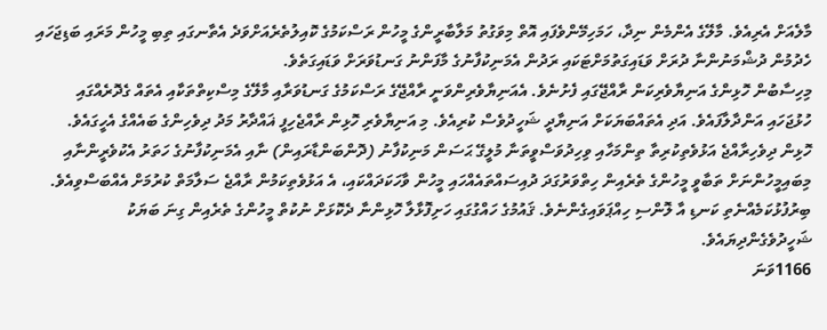މާލެއަށް އެރިއެވެ. މާލޭގެ އެންމެން ނިދާ، ހަމަހިމޭންވެފައި އޮތް މިވަގުތު މަލާބާރީންގެ މީހުން ރަސްކަމުގެ ކޮއިލުތެރެއަށްވަދެ އެތާނގައި ތިބި މީހުން މަރައި ބަޑިޖަހައި ހެދުމުން ދުޝްމަނުންނާ ދުރަށް ވަޑައިގަތުމަށްޓަކައި ރަދުން އެމަނިކުފާނުގެ މާފަންނު ގަނޑުވަރަށް ވަޑައިގަތެވެ.
މިހިސާބުން ހޮޅިންގެ އަނިޔާވެރިކަން ރާއްޖޭގައި ފެށުނެވެ. އެއަނިޔާވެރިންވަނީ ރާއްޖޭގެ ރަސްކަމުގެ ގަނޑުވަރާއި މާލޭގެ މިސްކިތްތަކާއި އެތައް ގެދޮރެއްގައި ހުޅުޖަހައި އަންދާލާފައެވެ. އަދި އެތައްބަޔަކަށް އަނިޔާދީ ޝަހީދުވެސް ކުރިއެވެ. މި އަނިޔާވެރި ހޮޅިން ރާއްޖެހިފީ ޣައްދާރު މަދު ދިވެހިންގެ ބައެއްގެ އެހީގައެވެ.
ހޮޅިން ދިވެހިރާއްޖެ އަޅުވެތިކުރިތާ ތިންމަހާއި ވިހިދުވަސްވީތަނާ މުލީގޭ ޙަސަން މަނިކުފާނު (ދޮންބަންޑާރައިން) ނާއި އެމަނިކުފާނުގެ ހަތަރު އެކުވެރީންނާއި މިބައިމީހުންނަށް ތަބާވީ މީހުންގެ ތެރެއިން ހިތްވަރުގަދަ ދުއިސައްތައެއްހައި މީހުން ވާހަކަދައްކައި، އެ އަޅުވެތިކަމުން ރާއްޖެ ސަލާމަތް ކުރުމަށް އެއްބަސްވިއެވެ. ބިރުފުޅުކަމެއްނެތި ކަނޑި އާ ލޮންސި ހިއްޕަވައިގެންނެވެ. ޤައުމުގެ ހައްގުގައި ހަށިފޮޅާލާ ހޮޅިންނާ ދެކޮޅަށް ނުކުތް މީހުންގެ ތެރެއިން ގިނަ ބަޔަކު ޝަހީދުވެގެންދިޔައެވެ.
1166ވަނަ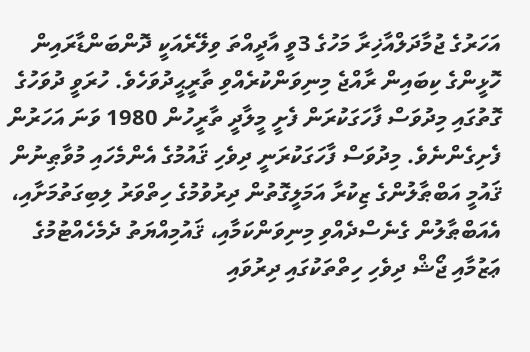އަހަރުގެ ޖުމާދަލްއާޚިރާ މަހުގެ 3ވީ އާދީއްތަ ވިލޭރެއަކީ ދޮންބަންޑާރައިން ހޮޅީންގެ ކިބައިން ރާއްޖެ މިނިވަންކުރެއްވި ތާރީޙީދުވަހެވެ. ހުރަވީ ދުވަހުގެ ގޮތުގައި މިދުވަސް ފާހަގަކުރަން ފެށީ މީލާދީ ތާރީހުން 1980 ވަނަ އަހަރުން ފެށިގެންނެވެ. މިދުވަސް ފާހަގަކުރަނީ ދިވެހި ޤައުމުގެ އެންމެހައި މުވާޠިނުން ޤައުމީ އަބްޠާލުންގެ ޒިކުރާ އަމަލީގޮތުން ދިރުވުމުގެ ހިތްވަރު ލިބިގަތުމަށާއި، އެއަބްޠާލުން ގެނެސްދެއްވި މިނިވަންކަމާއި، ޤައުމިއްޔަތު ދެމެހެއްޓުމުގެ ޢަޒުމާއި ޖޯޝް ދިވެހި ހިތްތަކުގައި ދިރުވައި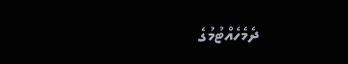ދެމެހެއްޓުމުގެ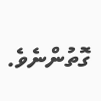ގޮތުންނެވެ.